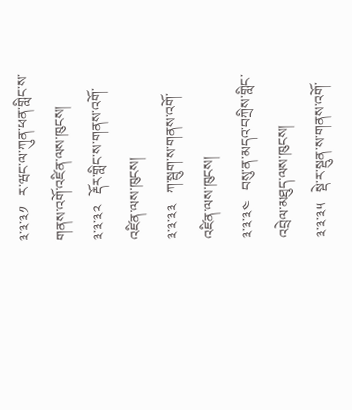༣་༣་༣༡   ར་ཝང་ལ་ཀུན་ཕན་གླིང་ས་གནས་འགོ་འཛིན་ལས་ཁུངས།
༣་༣་༣༢   རྡོར་གླིང་ས་གནས་འགོ་འཛིན་ལས་ཁུངས།
༣་༣་༣༣   ཀ་སྦུག་ས་གནས་འགོ་འཛིན་ལས་ཁུངས།
༣་༣་༣༤   བསུ་ན་མདའ་བཀྲིས་གླིང་འབྲེལ་མཐུད་ལས་ཁུངས།
༣་༣་༣༥   སྡེ་ར་སྡུན་ས་གནས་འགོ་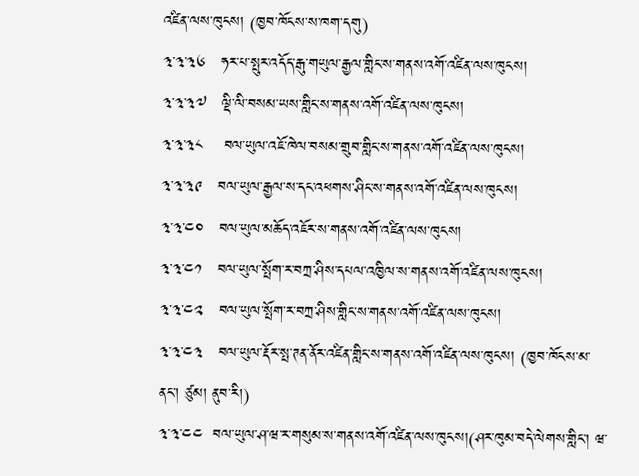འཛིན་ལས་ཁུངས། (ཁྱབ་ཁོངས་ས་ཁག་དགུ)
༣་༣་༣༦   ཧར་པ་སྤུར་འདོད་རྒུ་གཡུལ་རྒྱལ་གླིང་ས་གནས་འགོ་འཛིན་ལས་ཁུངས།
༣་༣་༣༧   ལྡི་ལི་བསམ་ཡས་གླིང་ས་གནས་འགོ་འཛིན་ལས་ཁུངས།
༣་༣་༣༨    བལ་ཡུལ་འཇོ་ཁེལ་བསམ་གྲུབ་གླིང་ས་གནས་འགོ་འཛིན་ལས་ཁུངས།
༣་༣་༣༩   བལ་ཡུལ་རྒྱལ་ས་དང་འཕགས་ཤིང་ས་གནས་འགོ་འཛིན་ལས་ཁུངས།
༣་༣་༤༠   བལ་ཡུལ་མཆོད་འཇོར་ས་གནས་འགོ་འཛིན་ལས་ཁུངས།
༣་༣་༤༡   བལ་ཡུལ་སྤོག་ར་བཀྲ་ཤིས་དཔལ་འཁྱིལ་ས་གནས་འགོ་འཛིན་ལས་ཁུངས།
༣་༣་༤༢   བལ་ཡུལ་སྤོག་ར་བཀྲ་ཤིས་གླིང་ས་གནས་འགོ་འཛིན་ལས་ཁུངས།
༣་༣་༤༣   བལ་ཡུལ་རྡོར་སྤ་ཊན་ནོར་འཛིན་གླིང་ས་གནས་འགོ་འཛིན་ལས་ཁུངས། (ཁྱབ་ཁོངས་མ་ནང་། ཙུམ། ནུབ་རི།)
༣་༣་༤༤  བལ་ཡུལ་ཤ་ཝ་ར་གསུམ་ས་གནས་འགོ་འཛིན་ལས་ཁུངས།(ཤར་ཁུམ་བདེ་ལེགས་གླིང་། ཝ་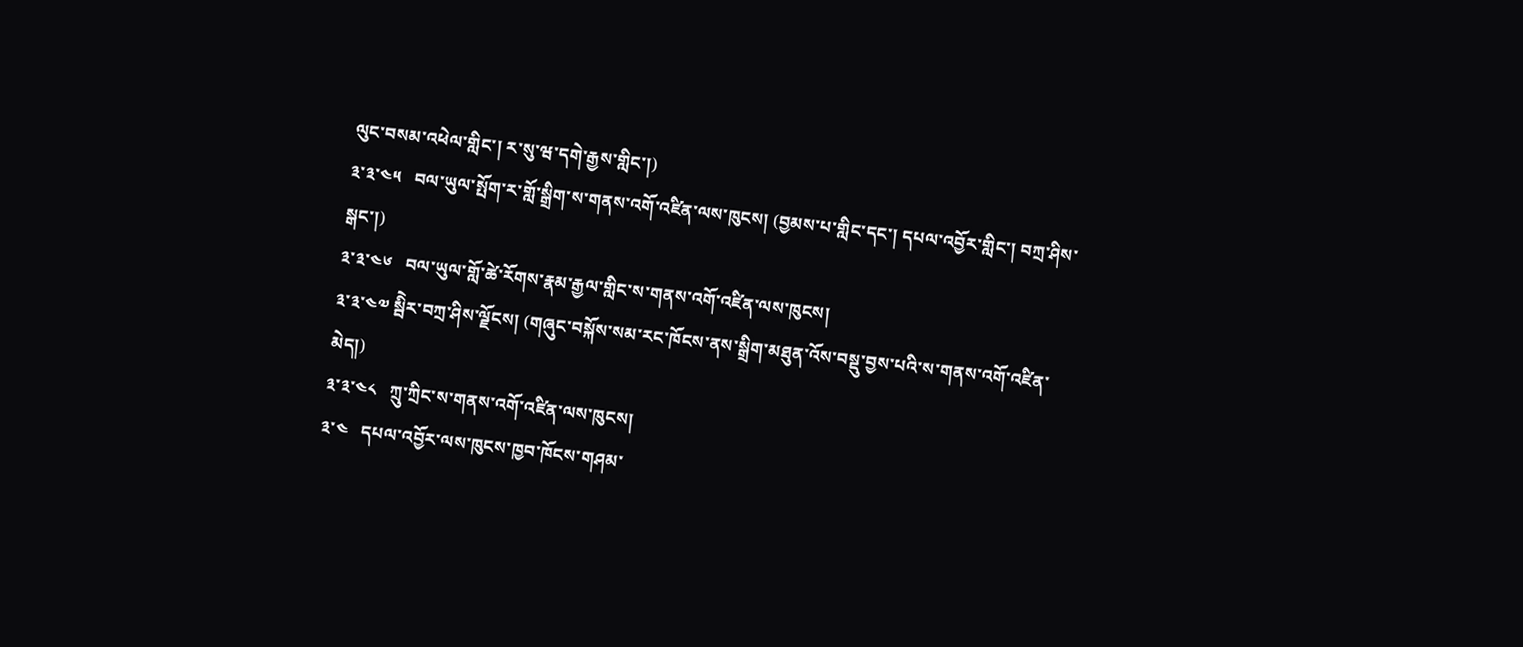ལུང་བསམ་འཕེལ་གླིང་། ར་སུ་ཝ་དགེ་རྒྱས་གླིང་།)
༣་༣་༤༥   བལ་ཡུལ་སྤོག་ར་གློ་སྒྲིག་ས་གནས་འགོ་འཛིན་ལས་ཁུངས། (བྱམས་པ་གླིང་དང་། དཔལ་འབྱོར་གླིང་། བཀྲ་ཤིས་སྒང་།)
༣་༣་༤༦   བལ་ཡུལ་གློ་ཚེ་རོགས་རྣམ་རྒྱལ་གླིང་ས་གནས་འགོ་འཛིན་ལས་ཁུངས།
༣་༣་༤༧ སྦིེར་བཀྲ་ཤིས་ལྗོངས། (གཞུང་བསྐོས་སམ་རང་ཁོངས་ནས་སྒྲིག་མཐུན་འོས་བསྡུ་བྱས་པའི་ས་གནས་འགོ་འཛིན་མེད།)
༣་༣་༤༨   ཀྲུ་ཀྲིང་ས་གནས་འགོ་འཛིན་ལས་ཁུངས།
༣་༤   དཔལ་འབྱོར་ལས་ཁུངས་ཁྱབ་ཁོངས་གཤམ་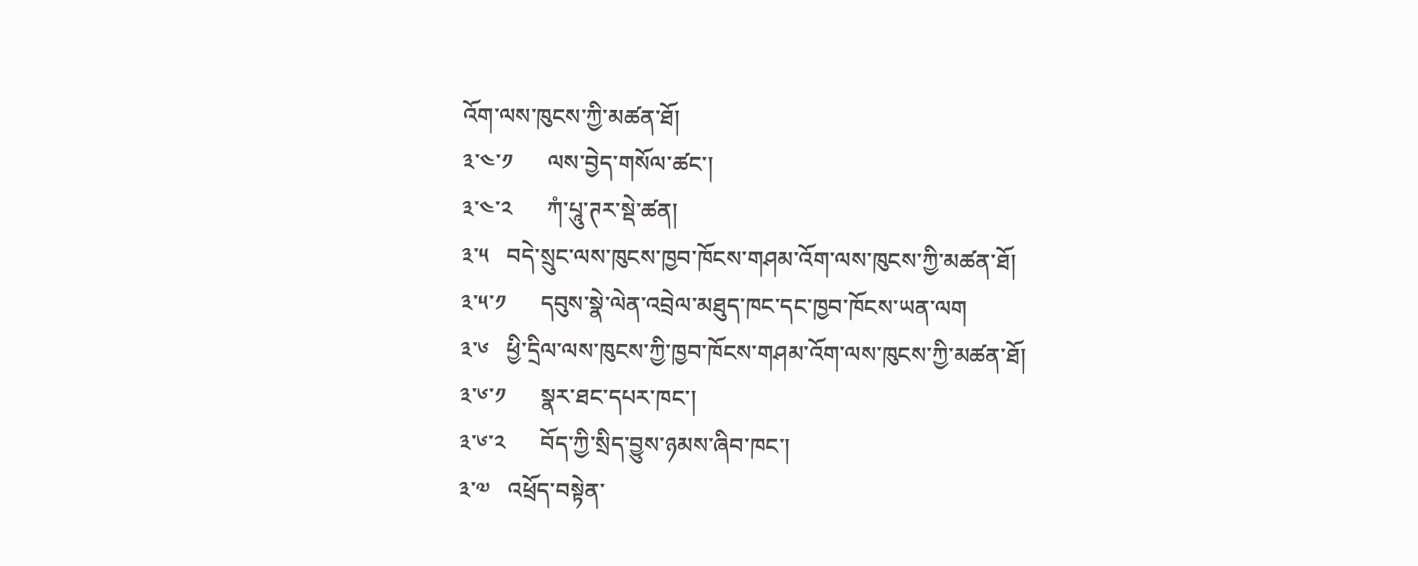འོག་ལས་ཁུངས་ཀྱི་མཚན་ཐོ།
༣་༤་༡      ལས་བྱེད་གསོལ་ཚང་།
༣་༤་༢      ཀཾ་པཱུ་ཊར་སྡེ་ཚན།
༣་༥   བདེ་སྲུང་ལས་ཁུངས་ཁྱབ་ཁོངས་གཤམ་འོག་ལས་ཁུངས་ཀྱི་མཚན་ཐོ།
༣་༥་༡      དབུས་སྣེ་ལེན་འབྲེལ་མཐུད་ཁང་དང་ཁྱབ་ཁོངས་ཡན་ལག
༣་༦   ཕྱི་དྲིལ་ལས་ཁུངས་ཀྱི་ཁྱབ་ཁོངས་གཤམ་འོག་ལས་ཁུངས་ཀྱི་མཚན་ཐོ།
༣་༦་༡      སྣར་ཐང་དཔར་ཁང་།
༣་༦་༢      བོད་ཀྱི་སྲིད་བྱུས་ཉམས་ཞིབ་ཁང་།
༣་༧   འཕྲོད་བསྟེན་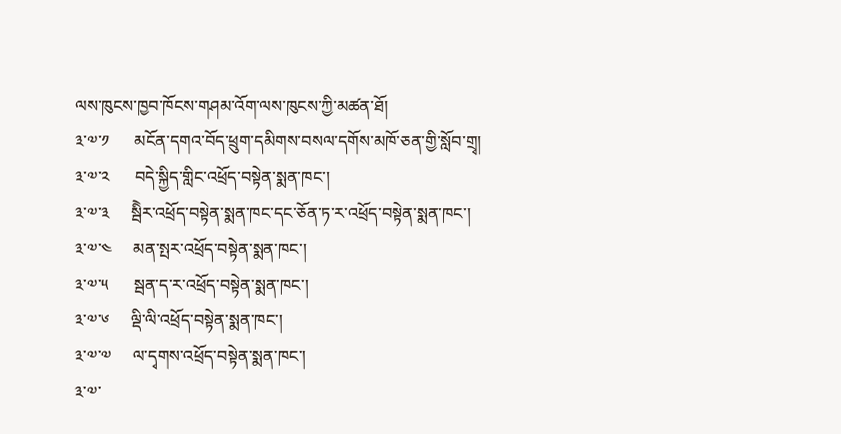ལས་ཁུངས་ཁྱབ་ཁོངས་གཤམ་འོག་ལས་ཁུངས་ཀྱི་མཚན་ཐོ།
༣་༧་༡      མངོན་དགའ་བོད་ཕྲུག་དམིགས་བསལ་དགོས་མཁོ་ཅན་གྱི་སློབ་གྲྭ།
༣་༧་༢      བདེ་སྐྱིད་གླིང་འཕྲོད་བསྟེན་སྨན་ཁང་།
༣་༧་༣     སྦིེར་འཕྲོད་བསྟེན་སྨན་ཁང་དང་ཅོན་ཏ་ར་འཕྲོད་བསྟེན་སྨན་ཁང་།
༣་༧་༤     མན་སྤར་འཕྲོད་བསྟེན་སྨན་ཁང་།
༣་༧་༥      སྦན་ད་ར་འཕྲོད་བསྟེན་སྨན་ཁང་།
༣་༧་༦     ལྡི་ལི་འཕྲོད་བསྟེན་སྨན་ཁང་།
༣་༧་༧     ལ་དྭགས་འཕྲོད་བསྟེན་སྨན་ཁང་།
༣་༧་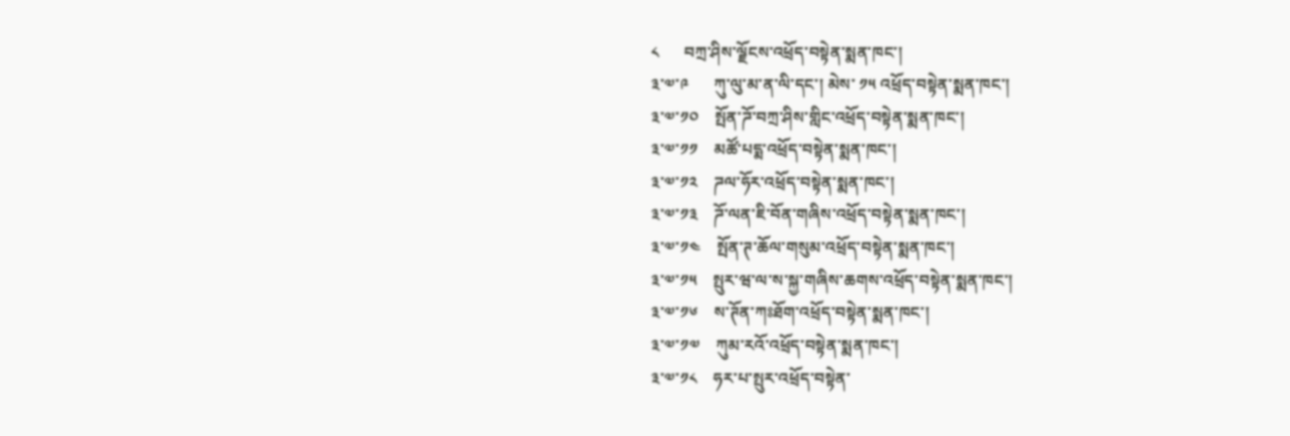༨      བཀྲ་ཤིས་ལྗོངས་འཕྲོད་བསྟེན་སྨན་ཁང་།
༣་༧་༩      ཀུ་ལུ་མ་ན་ལི་དང་། མེས་ ༡༥ འཕྲོད་བསྟེན་སྨན་ཁང་།
༣་༧་༡༠    སྤོན་ཌོ་བཀྲ་ཤིས་གླིང་འཕྲོད་བསྟེན་སྨན་ཁང་།
༣་༧་༡༡    མཚོ་པདྨ་འཕྲོད་བསྟེན་སྨན་ཁང་།
༣་༧་༡༢    ཌལ་ཧོར་འཕྲོད་བསྟེན་སྨན་ཁང་།
༣་༧་༡༣    ཌོ་ལན་ཇི་བོན་གཞིས་འཕྲོད་བསྟེན་སྨན་ཁང་།
༣་༧་༡༤    སྤོན་ཊ་ཆོལ་གསུམ་འཕྲོད་བསྟེན་སྨན་ཁང་།
༣་༧་༡༥    སྤུར་ཝ་ལ་ས་སྐྱ་གཞིས་ཆགས་འཕྲོད་བསྟེན་སྨན་ཁང་།
༣་༧་༡༦    ས་ཊོན་ཀཿཐོག་འཕྲོད་བསྟེན་སྨན་ཁང་།
༣་༧་༡༧    ཀུམ་རའོ་འཕྲོད་བསྟེན་སྨན་ཁང་།
༣་༧་༡༨    ཧར་པ་སྤུར་འཕྲོད་བསྟེན་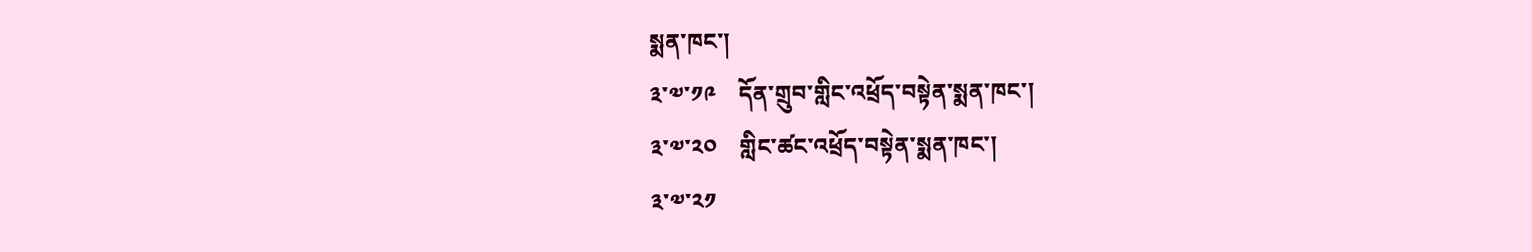སྨན་ཁང་།
༣་༧་༡༩    དོན་གྲུབ་གླིང་འཕྲོད་བསྟེན་སྨན་ཁང་།
༣་༧་༢༠    གླིང་ཚང་འཕྲོད་བསྟེན་སྨན་ཁང་།
༣་༧་༢༡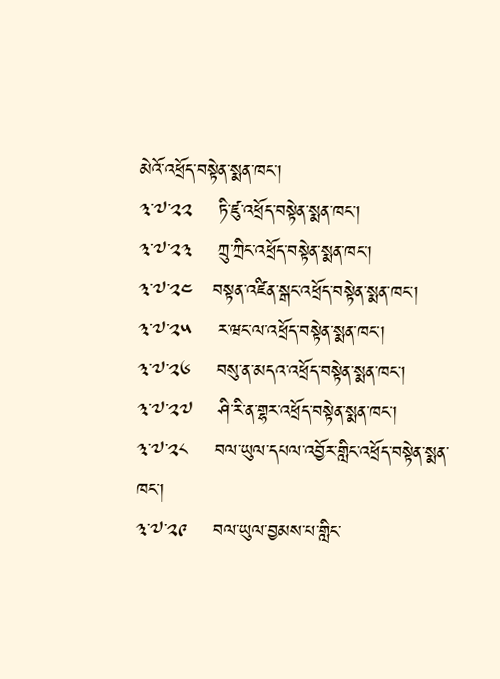མེའོ་འཕྲོད་བསྟེན་སྨན་ཁང་།
༣་༧་༢༢    ཏི་ཛུ་འཕྲོད་བསྟེན་སྨན་ཁང་།
༣་༧་༢༣    ཀྲུ་ཀྲིང་འཕྲོད་བསྟེན་སྨན་ཁང་།
༣་༧་༢༤   བསྟན་འཛིན་སྒང་འཕྲོད་བསྟེན་སྨན་ཁང་།
༣་༧་༢༥    ར་ཝང་ལ་འཕྲོད་བསྟེན་སྨན་ཁང་།
༣་༧་༢༦    བསུ་ན་མདའ་འཕྲོད་བསྟེན་སྨན་ཁང་།
༣་༧་༢༧    ཤི་རི་ན་གྷར་འཕྲོད་བསྟེན་སྨན་ཁང་།
༣་༧་༢༨    བལ་ཡུལ་དཔལ་འབྱོར་གླིང་འཕྲོད་བསྟེན་སྨན་ཁང་།
༣་༧་༢༩    བལ་ཡུལ་བྱམས་པ་གླིང་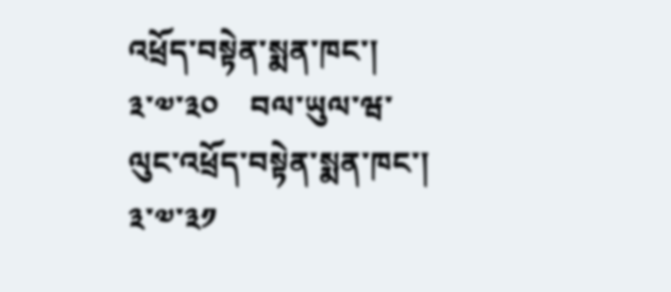འཕྲོད་བསྟེན་སྨན་ཁང་།
༣་༧་༣༠    བལ་ཡུལ་ཝ་ལུང་འཕྲོད་བསྟེན་སྨན་ཁང་།
༣་༧་༣༡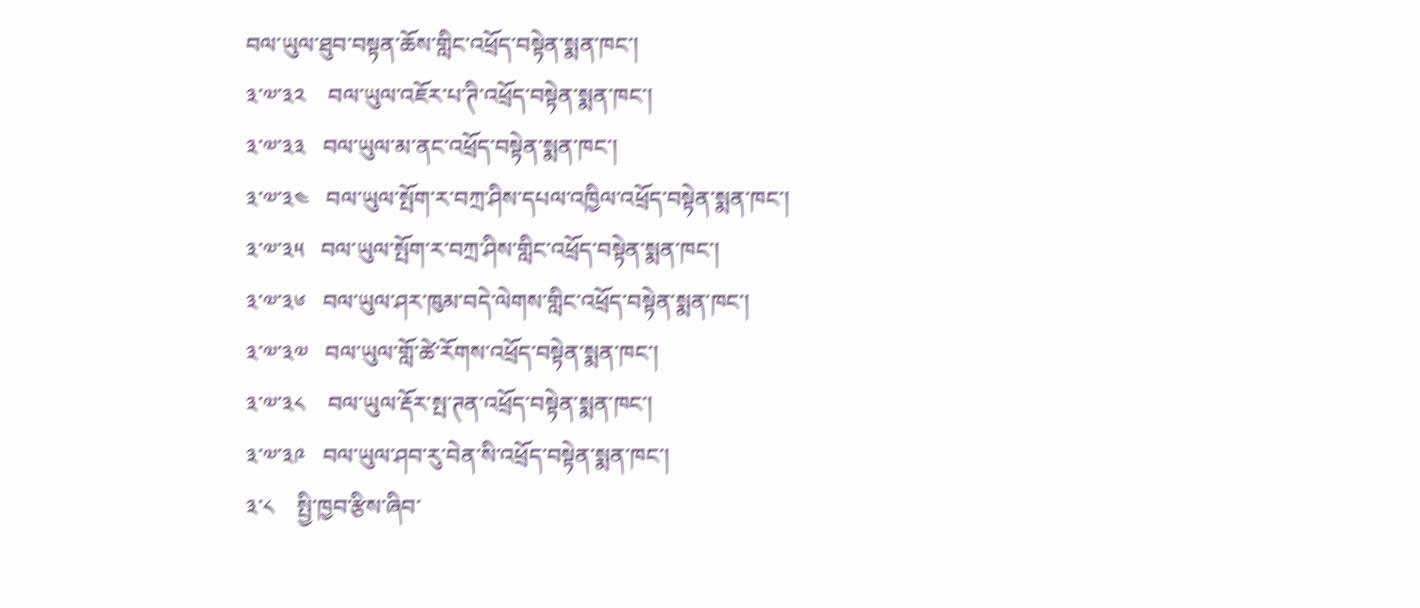བལ་ཡུལ་ཐུབ་བསྟན་ཆོས་གླིང་འཕྲོད་བསྟེན་སྨན་ཁང་།
༣་༧་༣༢    བལ་ཡུལ་འཇོར་པ་ཊི་འཕྲོད་བསྟེན་སྨན་ཁང་།
༣་༧་༣༣   བལ་ཡུལ་མ་ནང་འཕྲོད་བསྟེན་སྨན་ཁང་།
༣་༧་༣༤   བལ་ཡུལ་སྤོག་ར་བཀྲ་ཤིས་དཔལ་འཁྱིལ་འཕྲོད་བསྟེན་སྨན་ཁང་།
༣་༧་༣༥   བལ་ཡུལ་སྤོག་ར་བཀྲ་ཤིས་གླིང་འཕྲོད་བསྟེན་སྨན་ཁང་།
༣་༧་༣༦   བལ་ཡུལ་ཤར་ཁུམ་བདེ་ལེགས་གླིང་འཕྲོད་བསྟེན་སྨན་ཁང་།
༣་༧་༣༧   བལ་ཡུལ་གློ་ཚེ་རོགས་འཕྲོད་བསྟེན་སྨན་ཁང་།
༣་༧་༣༨    བལ་ཡུལ་རྡོར་སྤ་ཊན་འཕྲོད་བསྟེན་སྨན་ཁང་།
༣་༧་༣༩   བལ་ཡུལ་ཤབ་རུ་བེན་སི་འཕྲོད་བསྟེན་སྨན་ཁང་།
༣་༨    སྤྱི་ཁྱབ་རྩིས་ཞིབ་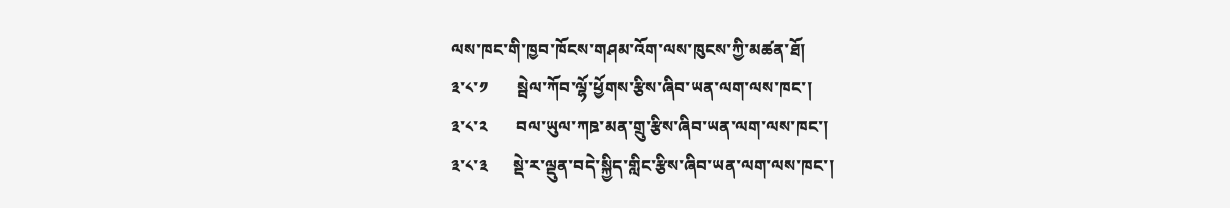ལས་ཁང་གི་ཁྱབ་ཁོངས་གཤམ་འོག་ལས་ཁུངས་ཀྱི་མཚན་ཐོ།
༣་༨་༡       སྦེལ་ཀོབ་ལྷོ་ཕྱོགས་རྩིས་ཞིབ་ཡན་ལག་ལས་ཁང་།
༣་༨་༢       བལ་ཡུལ་ཀཋ་མན་གྲུ་རྩིས་ཞིབ་ཡན་ལག་ལས་ཁང་།
༣་༨་༣      སྡེ་ར་ལྡུན་བདེ་སྐྱིད་གླིང་རྩིས་ཞིབ་ཡན་ལག་ལས་ཁང་།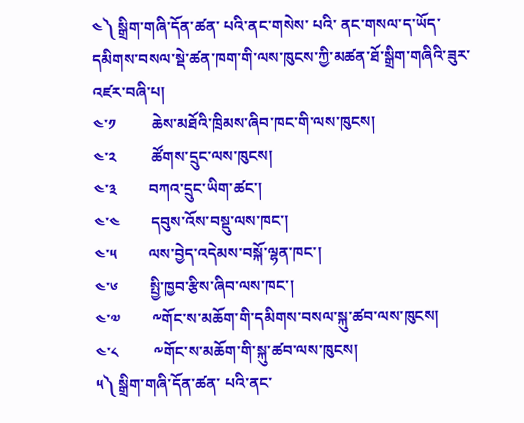༤༽ སྒྲིག་གཞི་དོན་ཚན་ པའི་ནང་གསེས་ པའི་ ནང་གསལ་ད་ཡོད་དམིགས་བསལ་སྡེ་ཚན་ཁག་གི་ལས་ཁུངས་ཀྱི་མཚན་ཐོ་སྒྲིག་གཞིའི་ཟུར་འཛར་བཞི་པ།
༤་༡         ཆེས་མཐོའི་ཁྲིམས་ཞིབ་ཁང་གི་ལས་ཁུངས།
༤་༢         ཚོགས་དྲུང་ལས་ཁུངས།
༤་༣        བཀའ་དྲུང་ཡིག་ཚང་།
༤་༤        དབུས་འོས་བསྡུ་ལས་ཁང་།
༤་༥        ལས་བྱེད་འདེམས་བསྐོ་ལྷན་ཁང་།
༤་༦        སྤྱི་ཁྱབ་རྩིས་ཞིབ་ལས་ཁང་།
༤་༧        ༸གོང་ས་མཆོག་གི་དམིགས་བསལ་སྐུ་ཚབ་ལས་ཁུངས།
༤་༨         ༸གོང་ས་མཆོག་གི་སྐུ་ཚབ་ལས་ཁུངས།
༥༽ སྒྲིག་གཞི་དོན་ཚན་ པའི་ནང་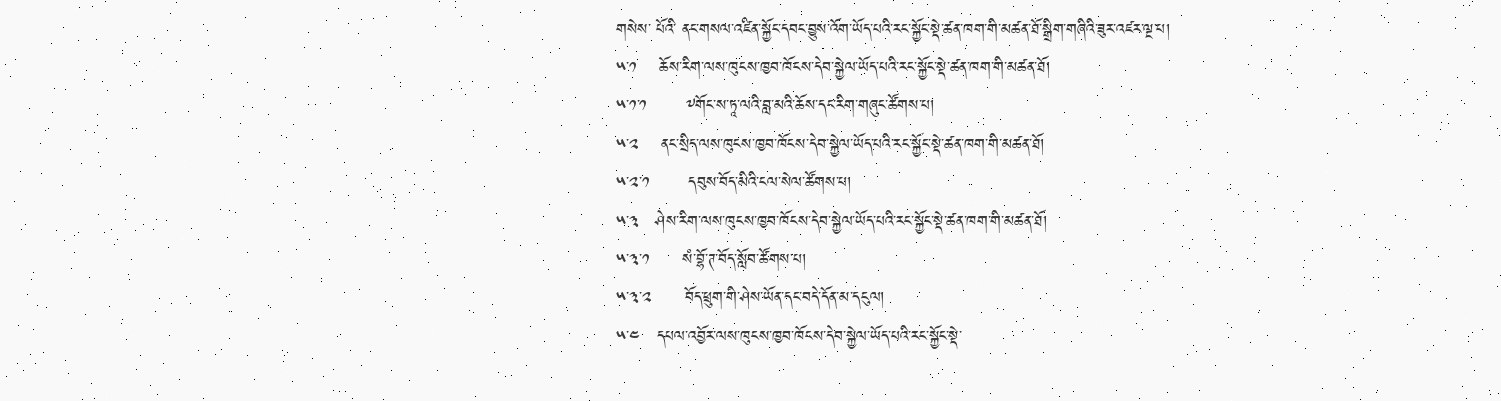གསེས་ པོའི་ ནང་གསལ་འཛིན་སྐྱོང་དབང་བྱུས་འོག་ཡོད་པའི་རང་སྐྱོང་སྡེ་ཚན་ཁག་གི་མཚན་ཐོ་སྒྲིག་གཞིའི་ཟུར་འཛར་ལྔ་པ།
༥་༡    ཆོས་རིག་ལས་ཁུངས་ཁྱབ་ཁོངས་དེབ་སྐྱེལ་ཡོད་པའི་རང་སྐྱོང་སྡེ་ཚན་ཁག་གི་མཚན་ཐོ།
༥་༡་༡       ༸གོང་ས་ཏཱ་ལའི་བླ་མའི་ཆོས་དང་རིག་གཞུང་ཚོགས་པ།
༥་༢    ནང་སྲིད་ལས་ཁུངས་ཁྱབ་ཁོངས་དེབ་སྐྱེལ་ཡོད་པའི་རང་སྐྱོང་སྡེ་ཚན་ཁག་གི་མཚན་ཐོ།
༥་༢་༡       དབུས་བོད་མིའི་ངལ་སེལ་ཚོགས་པ།
༥་༣   ཤེས་རིག་ལས་ཁུངས་ཁྱབ་ཁོངས་དེབ་སྐྱེལ་ཡོད་པའི་རང་སྐྱོང་སྡེ་ཚན་ཁག་གི་མཚན་ཐོ།
༥་༣་༡      སཾ་བྷོ་ཊ་བོད་སློབ་ཚོགས་པ།
༥་༣་༢      བོད་ཕྲུག་གི་ཤེས་ཡོན་དང་བདེ་དོན་མ་དངུལ།
༥་༤   དཔལ་འབྱོར་ལས་ཁུངས་ཁྱབ་ཁོངས་དེབ་སྐྱེལ་ཡོད་པའི་རང་སྐྱོང་སྡེ་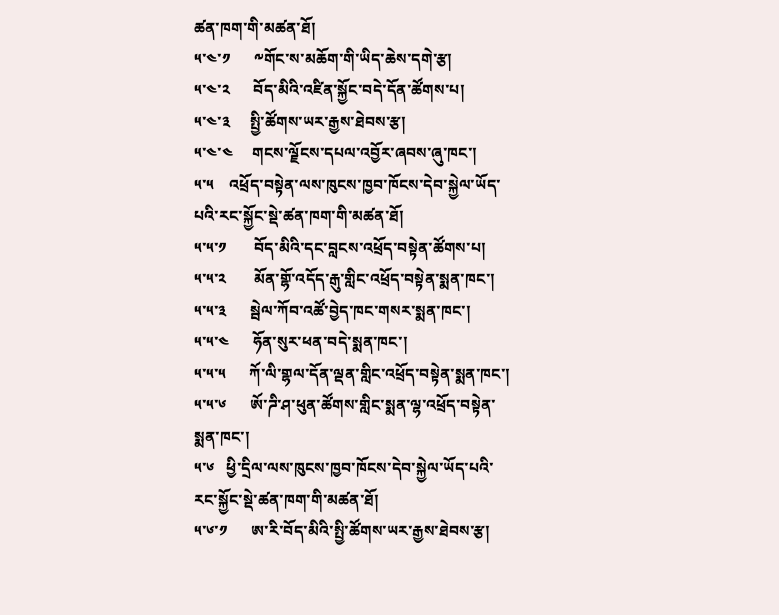ཚན་ཁག་གི་མཚན་ཐོ།
༥་༤་༡      ༸གོང་ས་མཆོག་གི་ཡིད་ཆེས་དགེ་རྩ།
༥་༤་༢      བོད་མིའི་འཛིན་སྐྱོང་བདེ་དོན་ཚོགས་པ།
༥་༤་༣     སྤྱི་ཚོགས་ཡར་རྒྱས་ཐེབས་རྩ།
༥་༤་༤     གངས་ལྗོངས་དཔལ་འབྱོར་ཞབས་ཞུ་ཁང་།
༥་༥    འཕྲོད་བསྟེན་ལས་ཁུངས་ཁྱབ་ཁོངས་དེབ་སྐྱེལ་ཡོད་པའི་རང་སྐྱོང་སྡེ་ཚན་ཁག་གི་མཚན་ཐོ།
༥་༥་༡       བོད་མིའི་དང་བླངས་འཕྲོད་བསྟེན་ཚོགས་པ།
༥་༥་༢       མོན་གྷོ་འདོད་རྒུ་གླིང་འཕྲོད་བསྟེན་སྨན་ཁང་།
༥་༥་༣      སྦེལ་ཀོབ་འཚོ་བྱེད་ཁང་གསར་སྨན་ཁང་།
༥་༥་༤      ཧོན་སུར་ཕན་བདེ་སྨན་ཁང་།
༥་༥་༥      ཀོ་ལི་གྷལ་དོན་ལྡན་གླིང་འཕྲོད་བསྟེན་སྨན་ཁང་།
༥་༥་༦      ཨོ་ཌི་ཤ་ཕུན་ཚོགས་གླིང་སྨན་ལྷ་འཕྲོད་བསྟེན་སྨན་ཁང་།
༥་༦   ཕྱི་དྲིལ་ལས་ཁུངས་ཁྱབ་ཁོངས་དེབ་སྐྱེལ་ཡོད་པའི་རང་སྐྱོང་སྡེ་ཚན་ཁག་གི་མཚན་ཐོ།
༥་༦་༡      ཨ་རི་བོད་མིའི་སྤྱི་ཚོགས་ཡར་རྒྱས་ཐེབས་རྩ།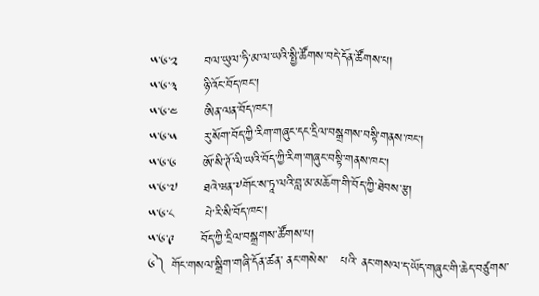༥་༦་༢      བལ་ཡུལ་ཧི་མ་ལ་ཡའི་སྤྱི་ཚོགས་བདེ་དོན་ཚོགས་པ།
༥་༦་༣      ཉི་འོང་བོད་ཁང་།
༥་༦་༤      ཨིན་ལན་བོད་ཁང་།
༥་༦་༥      རུ་སོག་བོད་ཀྱི་རིག་གཞུང་དང་དྲིལ་བསྒྲགས་བསྟི་གནས་ཁང་།
༥་༦་༦      ཨོ་སི་ཊོ་ལི་ཡའི་བོད་ཀྱི་རིག་གཞུང་བསྟི་གནས་ཁང་།
༥་༦་༧      ཐའེ་ཝན་༸གོང་ས་ཏཱ་ལའི་བླ་མ་མཆོག་གི་བོད་ཀྱི་ཐེབས་རྩ།
༥་༦་༨       པེ་རི་སི་བོད་ཁང་།
༥་༦་༩      བོད་ཀྱི་དྲིལ་བསྒྲགས་ཚོགས་པ།
༦༽ གོང་གསལ་སྒྲིག་གཞི་དོན་ཚན་ ནང་གསེས་   པའི་ ནང་གསལ་ད་ཡོད་གཞུང་གི་ཆེད་བཙུགས་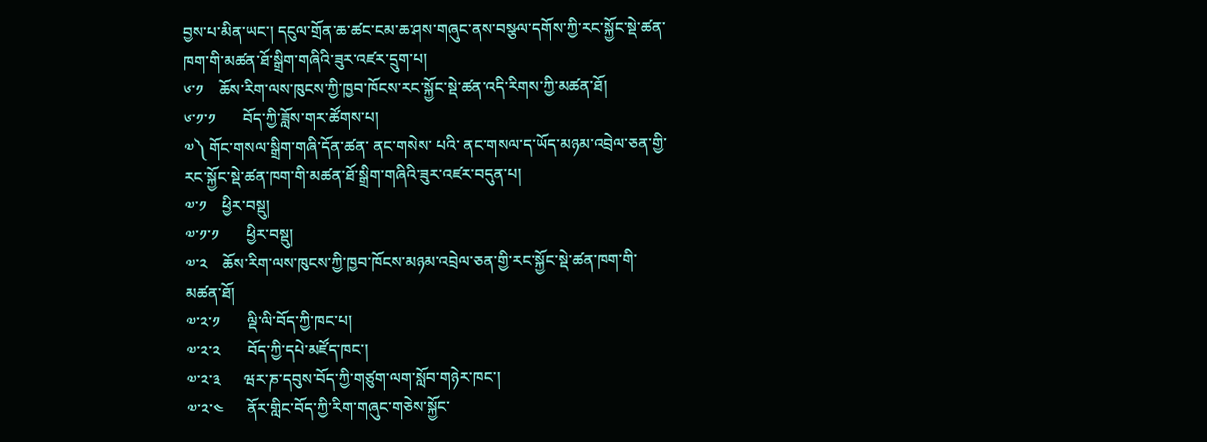བྱས་པ་མིན་ཡང་། དངུལ་གྲོན་ཆ་ཚང་ངམ་ཆ་ཤས་གཞུང་ནས་བསྩལ་དགོས་ཀྱི་རང་སྐྱོང་སྡེ་ཚན་ཁག་གི་མཚན་ཐོ་སྒྲིག་གཞིའི་ཟུར་འཛར་དྲུག་པ།
༦་༡    ཆོས་རིག་ལས་ཁུངས་ཀྱི་ཁྱབ་ཁོངས་རང་སྐྱོང་སྡེ་ཚན་འདི་རིགས་ཀྱི་མཚན་ཐོ།
༦་༡་༡       བོད་ཀྱི་ཟློས་གར་ཚོགས་པ།
༧༽ གོང་གསལ་སྒྲིག་གཞི་དོན་ཚན་ ནང་གསེས་ པའི་ ནང་གསལ་ད་ཡོད་མཉམ་འབྲེལ་ཅན་གྱི་རང་སྐྱོང་སྡེ་ཚན་ཁག་གི་མཚན་ཐོ་སྒྲིག་གཞིའི་ཟུར་འཛར་བདུན་པ།
༧་༡    ཕྱིར་བསྡུ།
༧་༡་༡       ཕྱིར་བསྡུ།
༧་༢    ཆོས་རིག་ལས་ཁུངས་ཀྱི་ཁྱབ་ཁོངས་མཉམ་འབྲེལ་ཅན་གྱི་རང་སྐྱོང་སྡེ་ཚན་ཁག་གི་མཚན་ཐོ།
༧་༢་༡       ལྡི་ལི་བོད་ཀྱི་ཁང་པ།
༧་༢་༢       བོད་ཀྱི་དཔེ་མཛོད་ཁང་།
༧་༢་༣      ཝར་ཎ་དབུས་བོད་ཀྱི་གཙུག་ལག་སློབ་གཉེར་ཁང་།
༧་༢་༤      ནོར་གླིང་བོད་ཀྱི་རིག་གཞུང་གཅེས་སྐྱོང་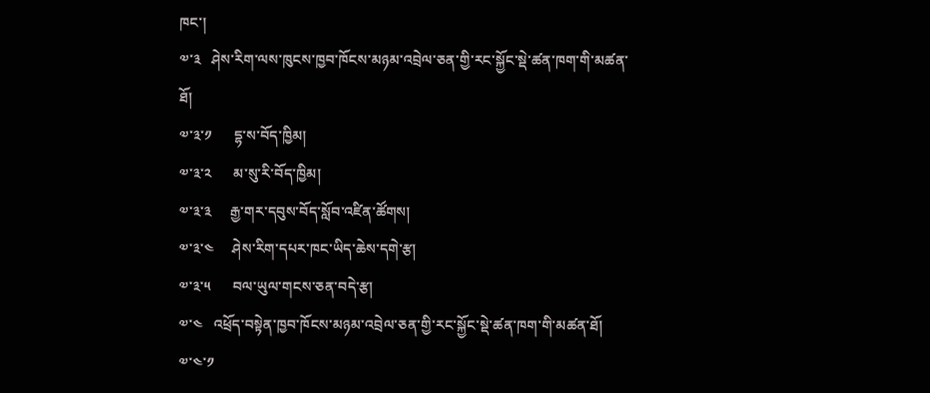ཁང་།
༧་༣   ཤེས་རིག་ལས་ཁུངས་ཁྱབ་ཁོངས་མཉམ་འབྲེལ་ཅན་གྱི་རང་སྐྱོང་སྡེ་ཚན་ཁག་གི་མཚན་ཐོ།
༧་༣་༡      དྷ་ས་བོད་ཁྱིམ།
༧་༣་༢      མ་སུ་རི་བོད་ཁྱིམ།
༧་༣་༣     རྒྱ་གར་དབུས་བོད་སློབ་འཛིན་ཚོགས།
༧་༣་༤     ཤེས་རིག་དཔར་ཁང་ཡིད་ཆེས་དགེ་རྩ།
༧་༣་༥      བལ་ཡུལ་གངས་ཅན་བདེ་རྩ།
༧་༤   འཕྲོད་བསྟེན་ཁྱབ་ཁོངས་མཉམ་འབྲེལ་ཅན་གྱི་རང་སྐྱོང་སྡེ་ཚན་ཁག་གི་མཚན་ཐོ།
༧་༤་༡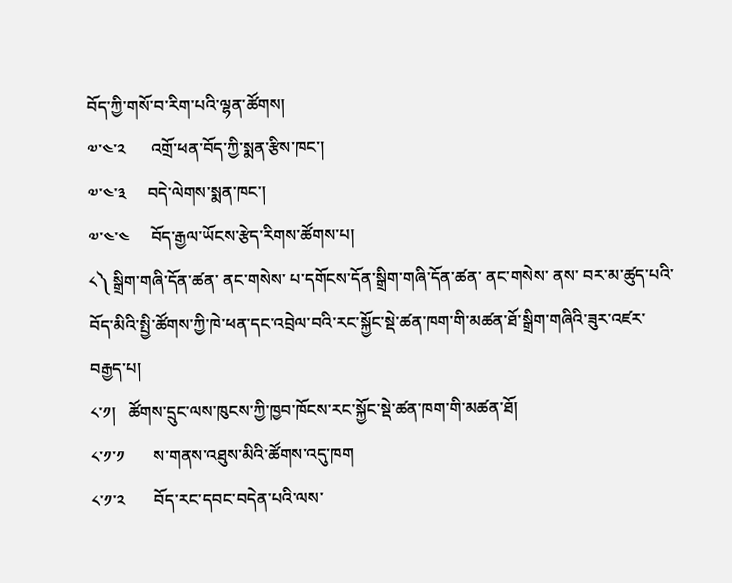བོད་ཀྱི་གསོ་བ་རིག་པའི་ལྷན་ཚོགས།
༧་༤་༢      འགྲོ་ཕན་བོད་ཀྱི་སྨན་རྩིས་ཁང་།
༧་༤་༣     བདེ་ལེགས་སྨན་ཁང་།
༧་༤་༤     བོད་རྒྱལ་ཡོངས་རྩེད་རིགས་ཚོགས་པ།
༨༽ སྒྲིག་གཞི་དོན་ཚན་ ནང་གསེས་ པ་དགོངས་དོན་སྒྲིག་གཞི་དོན་ཚན་ ནང་གསེས་ ནས་ བར་མ་ཚུད་པའི་བོད་མིའི་སྤྱི་ཚོགས་ཀྱི་ཁེ་ཕན་དང་འབྲེལ་བའི་རང་སྐྱོང་སྡེ་ཚན་ཁག་གི་མཚན་ཐོ་སྒྲིག་གཞིའི་ཟུར་འཛར་བརྒྱད་པ།
༨་༡།   ཚོགས་དྲུང་ལས་ཁུངས་ཀྱི་ཁྱབ་ཁོངས་རང་སྐྱོང་སྡེ་ཚན་ཁག་གི་མཚན་ཐོ།
༨་༡་༡       ས་གནས་འཐུས་མིའི་ཚོགས་འདུ་ཁག
༨་༡་༢       བོད་རང་དབང་བདེན་པའི་ལས་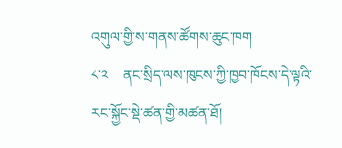འགུལ་གྱི་ས་གནས་ཚོགས་ཆུང་ཁག
༨་༢    ནང་སྲིད་ལས་ཁུངས་ཀྱི་ཁྱབ་ཁོངས་དེ་ལྟའི་རང་སྐྱོང་སྡེ་ཚན་གྱི་མཚན་ཐོ།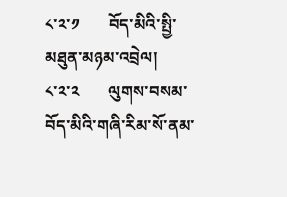༨་༢་༡       བོད་མིའི་སྤྱི་མཐུན་མཉམ་འབྲེལ།
༨་༢་༢       ལུགས་བསམ་བོད་མིའི་གཞི་རིམ་སོ་ནམ་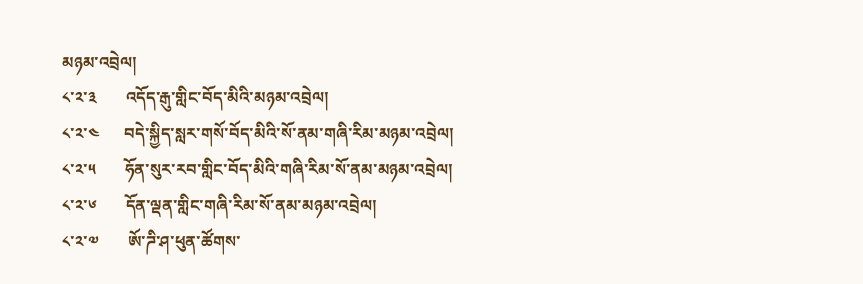མཉམ་འབྲེལ།
༨་༢་༣       འདོད་རྒུ་གླིང་བོད་མིའི་མཉམ་འབྲེལ།
༨་༢་༤      བདེ་སྐྱིད་སླར་གསོ་བོད་མིའི་སོ་ནམ་གཞི་རིམ་མཉམ་འབྲེལ།
༨་༢་༥       ཧོན་སུར་རབ་གླིང་བོད་མིའི་གཞི་རིམ་སོ་ནམ་མཉམ་འབྲེལ།
༨་༢་༦       དོན་ལྡན་གླིང་གཞི་རིམ་སོ་ནམ་མཉམ་འབྲེལ།
༨་༢་༧       ཨོ་ཌི་ཤ་ཕུན་ཚོགས་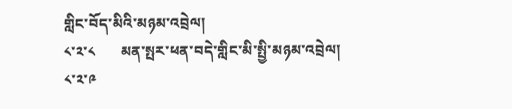གླིང་བོད་མིའི་མཉམ་འབྲེལ།
༨་༢་༨       མན་སྤར་ཕན་བདེ་གླིང་མི་སྤྱི་མཉམ་འབྲེལ།
༨་༢་༩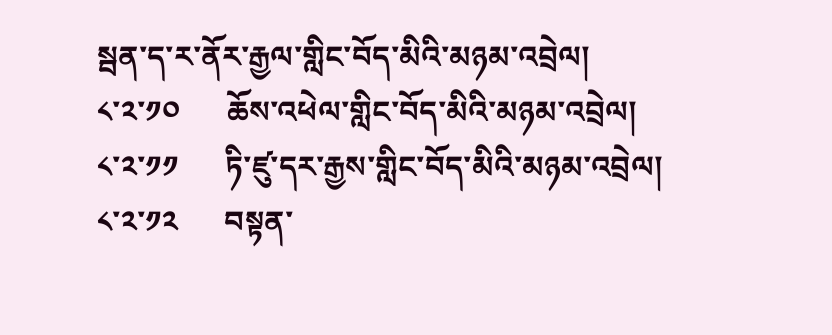སྦན་ད་ར་ནོར་རྒྱལ་གླིང་བོད་མིའི་མཉམ་འབྲེལ།
༨་༢་༡༠      ཆོས་འཕེལ་གླིང་བོད་མིའི་མཉམ་འབྲེལ།
༨་༢་༡༡      ཏི་ཛུ་དར་རྒྱས་གླིང་བོད་མིའི་མཉམ་འབྲེལ།
༨་༢་༡༢      བསྟན་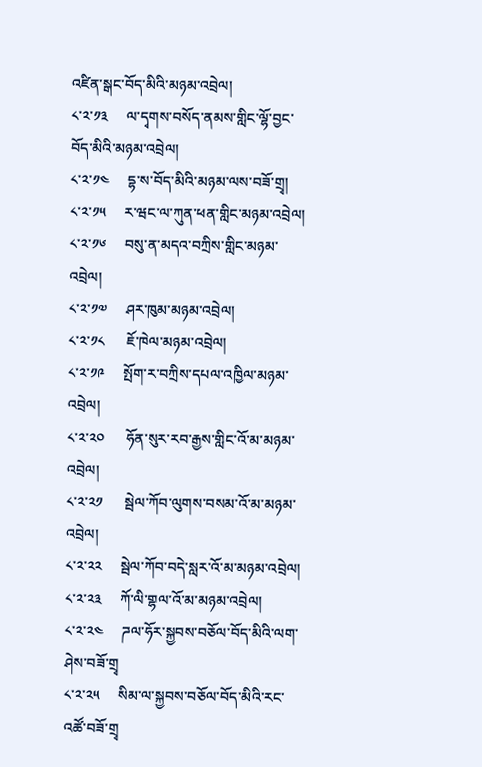འཛིན་སྒང་བོད་མིའི་མཉམ་འབྲེལ།
༨་༢་༡༣     ལ་དྭགས་བསོད་ནམས་གླིང་ལྷོ་བྱང་བོད་མིའི་མཉམ་འབྲེལ།
༨་༢་༡༤     དྷ་ས་བོད་མིའི་མཉམ་ལས་བཟོ་གྲྭ།
༨་༢་༡༥     ར་ཝང་ལ་ཀུན་ཕན་གླིང་མཉམ་འབྲེལ།
༨་༢་༡༦     བསུ་ན་མདའ་བཀྲིས་གླིང་མཉམ་འབྲེལ།
༨་༢་༡༧     ཤར་ཁུམ་མཉམ་འབྲེལ།
༨་༢་༡༨      ཇོ་ཁེལ་མཉམ་འབྲེལ།
༨་༢་༡༩     སྤོག་ར་བཀྲིས་དཔལ་འཁྱིལ་མཉམ་འབྲེལ།
༨་༢་༢༠      ཧོན་སུར་རབ་རྒྱས་གླིང་འོ་མ་མཉམ་འབྲེལ།
༨་༢་༢༡      སྦེལ་ཀོབ་ལུགས་བསམ་འོ་མ་མཉམ་འབྲེལ།
༨་༢་༢༢     སྦེལ་ཀོབ་བདེ་སླར་འོ་མ་མཉམ་འབྲེལ།
༨་༢་༢༣     ཀོ་ལི་གྷལ་འོ་མ་མཉམ་འབྲེལ།
༨་༢་༢༤     ཌལ་ཧོར་སྐྱབས་བཅོལ་བོད་མིའི་ལག་ཤེས་བཟོ་གྲྭ
༨་༢་༢༥     སིམ་ལ་སྐྱབས་བཅོལ་བོད་མིའི་རང་འཚོ་བཟོ་གྲྭ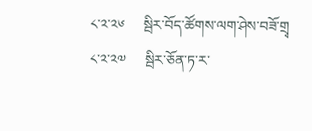༨་༢་༢༦     སྦིར་བོད་ཚོགས་ལག་ཤེས་བཟོ་གྲྭ
༨་༢་༢༧     སྦིར་ཅོན་ཏ་ར་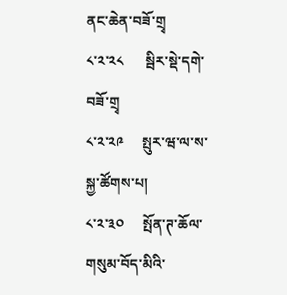ནང་ཆེན་བཟོ་གྲྭ
༨་༢་༢༨      སྦིར་སྡེ་དགེ་བཟོ་གྲྭ
༨་༢་༢༩     སྤུར་ཝ་ལ་ས་སྐྱ་ཚོགས་པ།
༨་༢་༣༠     སྤོན་ཊ་ཆོལ་གསུམ་བོད་མིའི་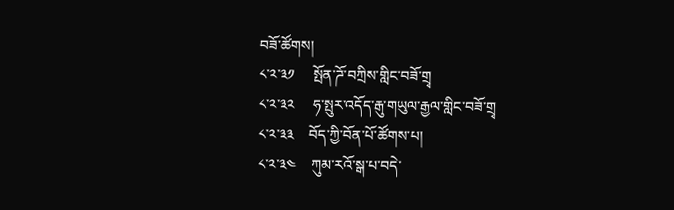བཟོ་ཚོགས།
༨་༢་༣༡     སྤོན་ཌོ་བཀྲིས་གླིང་བཟོ་གྲྭ
༨་༢་༣༢     ཧ་སྤུར་འདོད་རྒུ་གཡུལ་རྒྱལ་གླིང་བཟོ་གྲྭ
༨་༢་༣༣    བོད་ཀྱི་བོན་པོ་ཚོགས་པ།
༨་༢་༣༤    ཀུམ་རའོ་སྒ་པ་བདེ་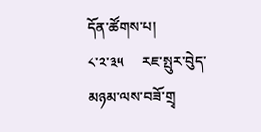དོན་ཚོགས་པ།
༨་༢་༣༥     རཇ་སྤུར་བེུད་མཉམ་ལས་བཟོ་གྲྭ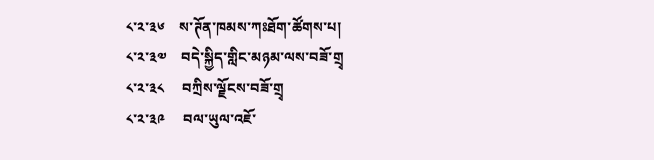༨་༢་༣༦    ས་ཊོན་ཁམས་ཀཿཐོག་ཚོགས་པ།
༨་༢་༣༧    བདེ་སྐྱིད་གླིང་མཉམ་ལས་བཟོ་གྲྭ
༨་༢་༣༨     བཀྲིས་ལྗོངས་བཟོ་གྲྭ
༨་༢་༣༩     བལ་ཡུལ་འཇོ་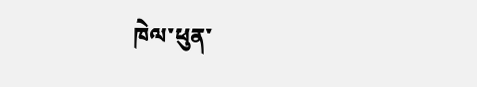ཁེལ་ཕུན་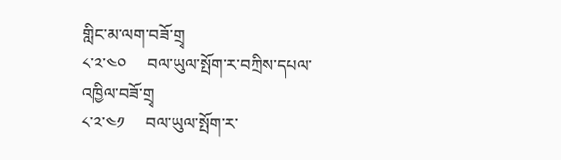གླིང་མ་ལག་བཟོ་གྲྭ
༨་༢་༤༠     བལ་ཡུལ་སྤོག་ར་བཀྲིས་དཔལ་འཁྱིལ་བཟོ་གྲྭ
༨་༢་༤༡     བལ་ཡུལ་སྤོག་ར་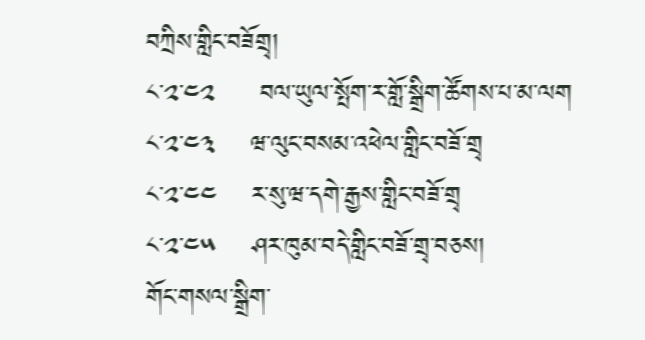བཀྲིས་གླིང་བཟོགྲྭ།
༨་༢་༤༢     བལ་ཡུལ་སྤོག་ར་གློ་སྒྲིག་ཚོགས་པ་མ་ལག
༨་༢་༤༣    ཝ་ལུང་བསམ་འཕེལ་གླིང་བཟོ་གྲྭ
༨་༢་༤༤    ར་སུ་ཝ་དགེ་རྒྱས་གླིང་བཟོ་གྲྭ
༨་༢་༤༥    ཤར་ཁུམ་བདེ་གླིང་བཟོ་གྲྭ་བཅས།
གོང་གསལ་སྒྲིག་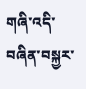གཞི་འདི་བཞིན་བསྐྱར་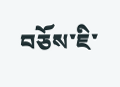བཅོས་ཇི་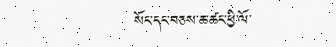སོང་དང་བཅས་ཆ་ཚང་ཕྱི་ལོ་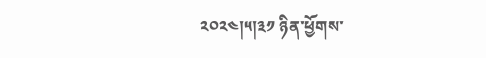༢༠༢༤།༥།༣༡ ཉིན་ཕྱོགས་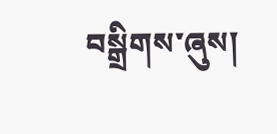བསྒྲིགས་ཞུས།